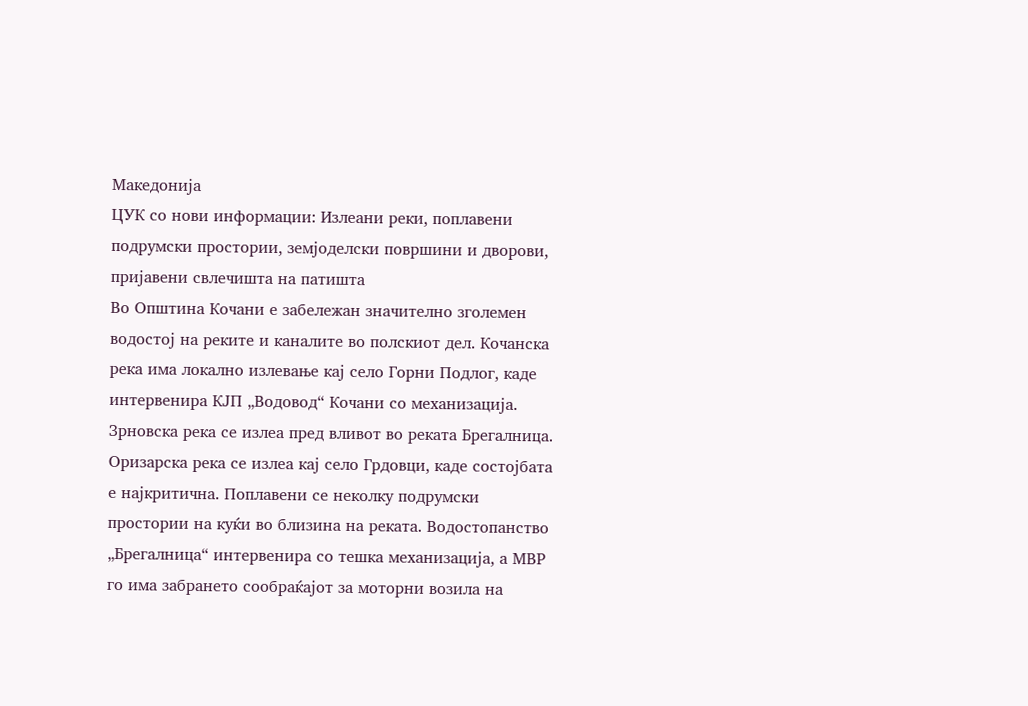Македонија
ЦУК со нови информации: Излеани реки, поплавени подрумски простории, земјоделски површини и дворови, пријавени свлечишта на патишта
Во Општина Кочани е забележан значително зголемен водостој на реките и каналите во полскиот дел. Кочанска река има локално излевање кај село Горни Подлог, каде интервенира КЈП „Водовод“ Кочани со механизација. Зрновска река се излеа пред вливот во реката Брегалница.
Оризарска река се излеа кај село Грдовци, каде состојбата е најкритична. Поплавени се неколку подрумски простории на куќи во близина на реката. Водостопанство „Брегалница“ интервенира со тешка механизација, а МВР го има забрането сообраќајот за моторни возила на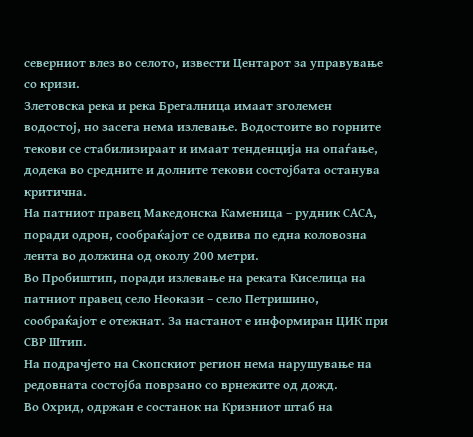северниот влез во селото, извести Центарот за управување со кризи.
Злетовска река и река Брегалница имаат зголемен водостој, но засега нема излевање. Водостоите во горните текови се стабилизираат и имаат тенденција на опаѓање, додека во средните и долните текови состојбата останува критична.
На патниот правец Македонска Каменица – рудник САСА, поради одрон, сообраќајот се одвива по една коловозна лента во должина од околу 200 метри.
Во Пробиштип, поради излевање на реката Киселица на патниот правец село Неокази – село Петришино, сообраќајот е отежнат. За настанот е информиран ЦИК при СВР Штип.
На подрачјето на Скопскиот регион нема нарушување на редовната состојба поврзано со врнежите од дожд.
Во Охрид, одржан е состанок на Кризниот штаб на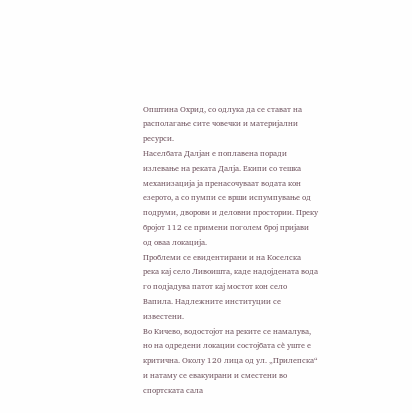Општина Охрид, со одлука да се стават на располагање сите човечки и материјални ресурси.
Населбата Далјан е поплавена поради излевање на реката Далја. Екипи со тешка механизација ја пренасочуваат водата кон езерото, а со пумпи се врши испумпување од подруми, дворови и деловни простории. Преку бројот 112 се примени поголем број пријави од оваа локација.
Проблеми се евидентирани и на Коселска река кај село Ливоишта, каде надојдената вода го подјадува патот кај мостот кон село Вапила. Надлежните институции се известени.
Во Кичево, водостојот на реките се намалува, но на одредени локации состојбата сè уште е критична. Околу 120 лица од ул. „Прилепска“ и натаму се евакуирани и сместени во спортската сала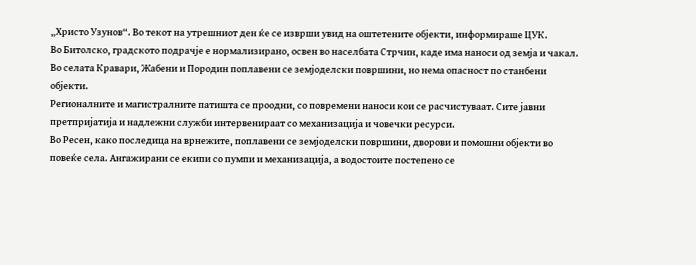„Христо Узунов“. Во текот на утрешниот ден ќе се изврши увид на оштетените објекти, информираше ЦУК.
Во Битолско, градското подрачје е нормализирано, освен во населбата Стрчин, каде има наноси од земја и чакал. Во селата Кравари, Жабени и Породин поплавени се земјоделски површини, но нема опасност по станбени објекти.
Регионалните и магистралните патишта се проодни, со повремени наноси кои се расчистуваат. Сите јавни претпријатија и надлежни служби интервенираат со механизација и човечки ресурси.
Во Ресен, како последица на врнежите, поплавени се земјоделски површини, дворови и помошни објекти во повеќе села. Ангажирани се екипи со пумпи и механизација, а водостоите постепено се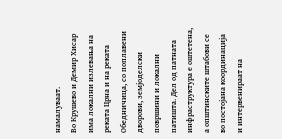намалуваат.
Во Крушево и Демир Хисар има локални излевања на реката Црна и на реката Обедничица, со поплавени дворови, земјоделски површини и локални патишта. Дел од патната инфраструктура е оштетена, а општинските штабови се во постојана координација и интервенираат на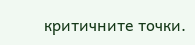критичните точки.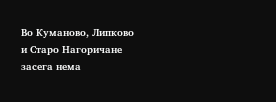Во Куманово, Липково и Старо Нагоричане засега нема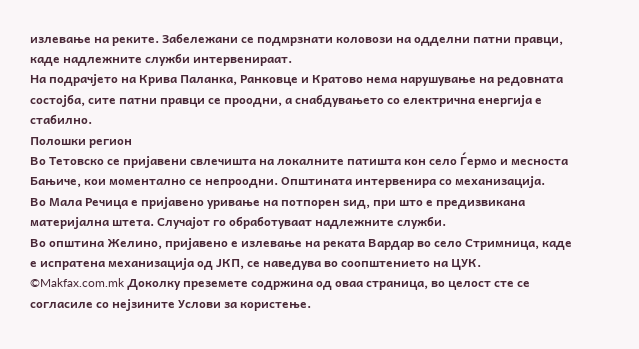излевање на реките. Забележани се подмрзнати коловози на одделни патни правци, каде надлежните служби интервенираат.
На подрачјето на Крива Паланка, Ранковце и Кратово нема нарушување на редовната состојба, сите патни правци се проодни, а снабдувањето со електрична енергија е стабилно.
Полошки регион
Во Тетовско се пријавени свлечишта на локалните патишта кон село Ѓермо и месноста Бањиче, кои моментално се непроодни. Општината интервенира со механизација.
Во Мала Речица е пријавено уривање на потпорен ѕид, при што е предизвикана материјална штета. Случајот го обработуваат надлежните служби.
Во општина Желино, пријавено е излевање на реката Вардар во село Стримница, каде е испратена механизација од ЈКП, се наведува во соопштението на ЦУК.
©Makfax.com.mk Доколку преземете содржина од оваа страница, во целост сте се согласиле со нејзините Услови за користење.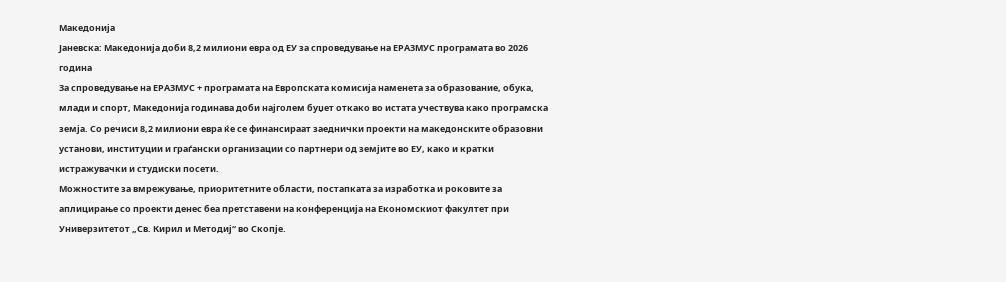Македонија
Јаневска: Македонија доби 8,2 милиони евра од ЕУ за спроведување на ЕРАЗМУС програмата во 2026 година
За спроведување на ЕРАЗМУС + програмата на Европската комисија наменета за образование, обука, млади и спорт, Македонија годинава доби најголем буџет откако во истата учествува како програмска земја. Со речиси 8,2 милиони евра ќе се финансираат заеднички проекти на македонските образовни установи, институции и граѓански организации со партнери од земјите во ЕУ, како и кратки истражувачки и студиски посети.
Можностите за вмрежување, приоритетните области, постапката за изработка и роковите за аплицирање со проекти денес беа претставени на конференција на Економскиот факултет при Универзитетот „Св. Кирил и Методиј“ во Скопје.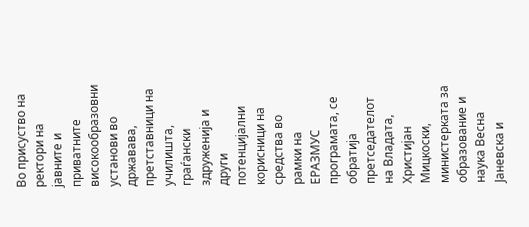Во присуство на ректори на јавните и приватните високообразовни установи во државава, претставници на училишта, граѓански здруженија и други потенцијални корисници на средства во рамки на ЕРАЗМУС програмата, се обратија претседателот на Владата, Христијан Мицкоски, министерката за образование и наука Весна Јаневска и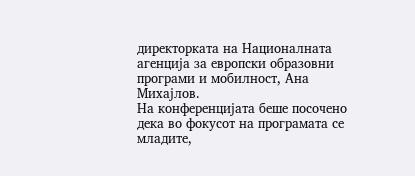директорката на Националната агенција за европски образовни програми и мобилност, Ана Михајлов.
На конференцијата беше посочено дека во фокусот на програмата се младите,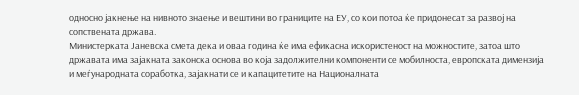односно јакнење на нивното знаење и вештини во границите на ЕУ, со кои потоа ќе придонесат за развој на сопствената држава.
Министерката Јаневска смета дека и оваа година ќе има ефикасна искористеност на можностите, затоа што државата има зајакната законска основа во која задолжителни компоненти се мобилноста, европската димензија и меѓународната соработка, зајакнати се и капацитетите на Националната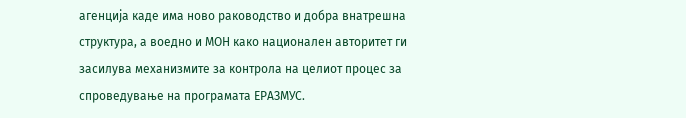агенција каде има ново раководство и добра внатрешна структура, а воедно и МОН како национален авторитет ги засилува механизмите за контрола на целиот процес за спроведување на програмата ЕРАЗМУС.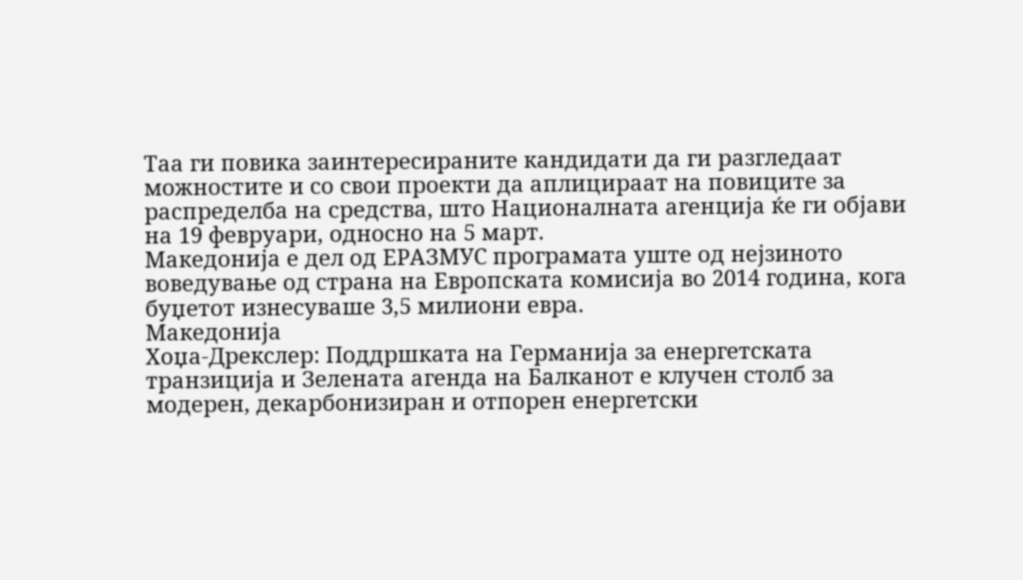Таа ги повика заинтересираните кандидати да ги разгледаат можностите и со свои проекти да аплицираат на повиците за распределба на средства, што Националната агенција ќе ги објави на 19 февруари, односно на 5 март.
Македонија е дел од ЕРАЗМУС програмата уште од нејзиното воведување од страна на Европската комисија во 2014 година, кога буџетот изнесуваше 3,5 милиони евра.
Македонија
Хоџа-Дрекслер: Поддршката на Германија за енергетската транзиција и Зелената агенда на Балканот е клучен столб за модерен, декарбонизиран и отпорен енергетски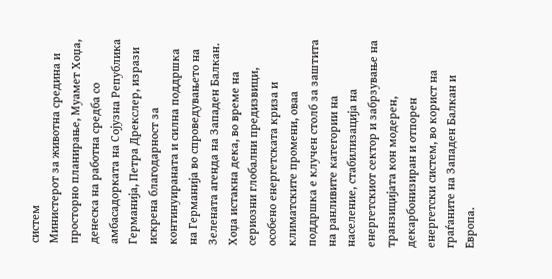систем
Министерот за животна средина и просторно планирање, Муамет Хоџа, денеска на работна средба со амбасадорката на Сојузна Република Германија, Петра Дрекслер, изрази искрена благодарност за континуираната и силна поддршка на Германија во спроведувањето на Зелената агенда на Западен Балкан.
Хоџа истакна дека, во време на сериозни глобални предизвици, особено енергетската криза и климатските промени, оваа поддршка е клучен столб за заштита на ранливите категории на население, стабилизација на енергетскиот сектор и забрзување на транзицијата кон модерен, декарбонизиран и отпорен енергетски систем, во корист на граѓаните на Западен Балкан и Европа.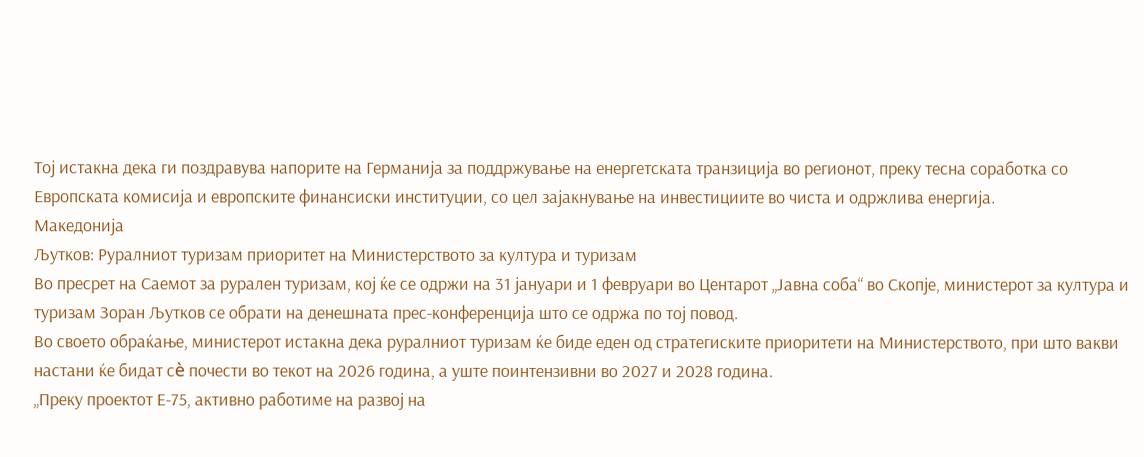Тој истакна дека ги поздравува напорите на Германија за поддржување на енергетската транзиција во регионот, преку тесна соработка со Европската комисија и европските финансиски институции, со цел зајакнување на инвестициите во чиста и одржлива енергија.
Македонија
Љутков: Руралниот туризам приоритет на Министерството за култура и туризам
Во пресрет на Саемот за рурален туризам, кој ќе се одржи на 31 јануари и 1 февруари во Центарот „Јавна соба“ во Скопје, министерот за култура и туризам Зоран Љутков се обрати на денешната прес-конференција што се одржа по тој повод.
Во своето обраќање, министерот истакна дека руралниот туризам ќе биде еден од стратегиските приоритети на Министерството, при што вакви настани ќе бидат сè почести во текот на 2026 година, а уште поинтензивни во 2027 и 2028 година.
„Преку проектот Е-75, активно работиме на развој на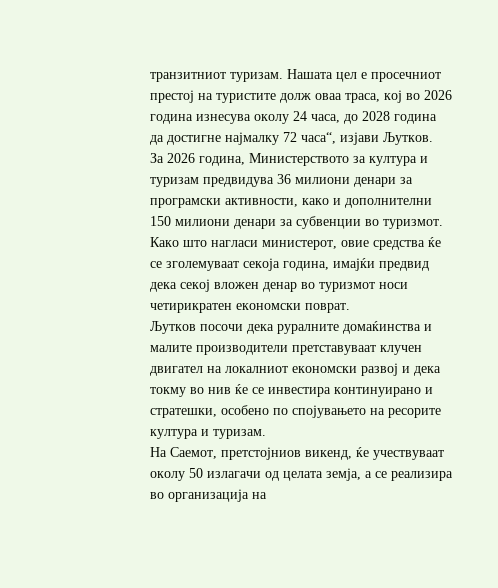транзитниот туризам. Нашата цел е просечниот престој на туристите долж оваа траса, кој во 2026 година изнесува околу 24 часа, до 2028 година да достигне најмалку 72 часа“, изјави Љутков.
За 2026 година, Министерството за култура и туризам предвидува 36 милиони денари за програмски активности, како и дополнителни 150 милиони денари за субвенции во туризмот. Како што нагласи министерот, овие средства ќе се зголемуваат секоја година, имајќи предвид дека секој вложен денар во туризмот носи четирикратен економски поврат.
Љутков посочи дека руралните домаќинства и малите производители претставуваат клучен двигател на локалниот економски развој и дека токму во нив ќе се инвестира континуирано и стратешки, особено по спојувањето на ресорите култура и туризам.
На Саемот, претстојниов викенд, ќе учествуваат околу 50 излагачи од целата земја, а се реализира во организација на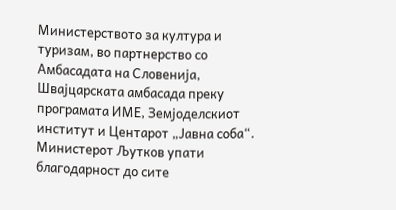Министерството за култура и туризам, во партнерство со Амбасадата на Словенија, Швајцарската амбасада преку програмата ИМЕ, Земјоделскиот институт и Центарот „Јавна соба“.
Министерот Љутков упати благодарност до сите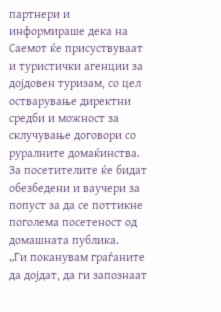партнери и информираше дека на Саемот ќе присуствуваат и туристички агенции за дојдовен туризам, со цел остварување директни средби и можност за склучување договори со руралните домаќинства. За посетителите ќе бидат обезбедени и ваучери за попуст за да се поттикне поголема посетеност од домашната публика.
„Ги поканувам граѓаните да дојдат, да ги запознаат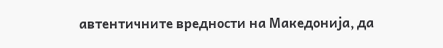автентичните вредности на Македонија, да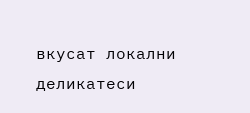вкусат локални деликатеси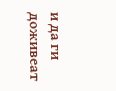и да ги доживеат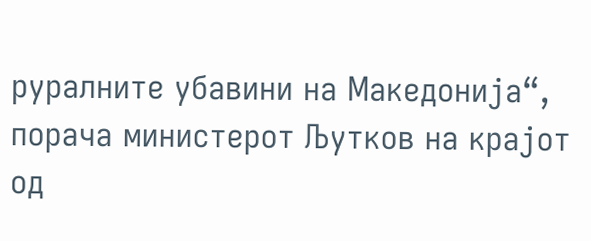руралните убавини на Македонија“, порача министерот Љутков на крајот од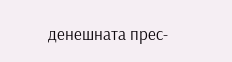денешната прес-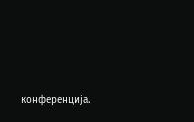конференција.